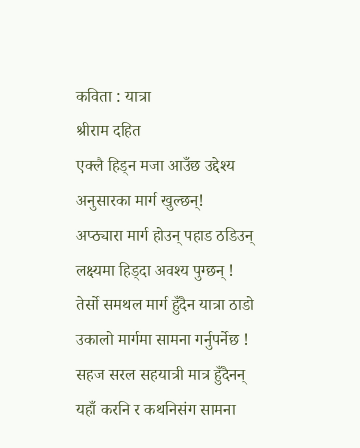कविता : यात्रा
श्रीराम दहित
एक्लै हिड्न मजा आउँछ उद्देश्य अनुसारका मार्ग खुल्छन्!
अप्ठ्यारा मार्ग होउन् पहाड ठडिउन् लक्ष्यमा हिड्दा अवश्य पुग्छन् !
तेर्सो समथल मार्ग हुँदैन यात्रा ठाडो उकालो मार्गमा सामना गर्नुपर्नेछ !
सहज सरल सहयात्री मात्र हुँदैनन्
यहाँ करनि र कथनिसंग सामना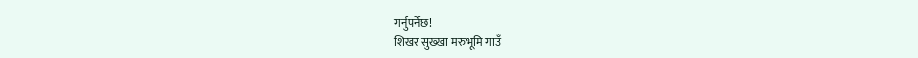गर्नुपर्नेछ!
शिखर सुख्खा मरुभूमि गाउँ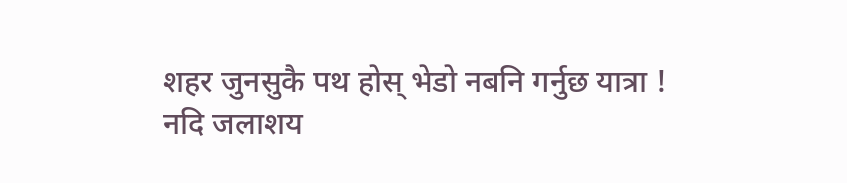शहर जुनसुकै पथ होस् भेडो नबनि गर्नुछ यात्रा !
नदि जलाशय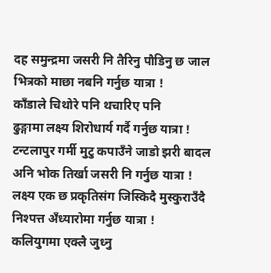दह समुन्द्रमा जसरी नि तैरिनु पौडिनु छ जाल भित्रको माछा नबनि गर्नुछ यात्रा !
काँडाले चिथोरे पनि थचारिए पनि
ढुङ्गामा लक्ष्य शिरोधार्य गर्दै गर्नुछ यात्रा !
टन्टलापुर गर्मी मुटु कपाउँने जाडो झरी बादल अनि भोक तिर्खा जसरी नि गर्नुछ यात्रा !
लक्ष्य एक छ प्रकृतिसंग जिस्किदै मुस्कुराउँदै निश्पत्त अँध्यारोमा गर्नुछ यात्रा !
कलियुगमा एक्लै जुध्नु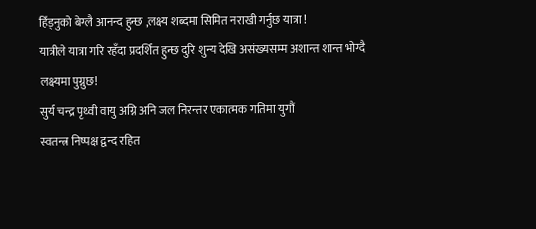हिँड्नुको बेग्लै आनन्द हुन्छ ,लक्ष्य शब्दमा सिमित नराखी गर्नुछ यात्रा !
यात्रीले यात्रा गरि रहँदा प्रदर्शित हुन्छ दुरि शुन्य देखि असंख्यसम्म अशान्त शान्त भोग्दै लक्ष्यमा पुग्नुछ!
सुर्य चन्द्र पृथ्वी वायु अग्नि अनि जल निरन्तर एकात्मक गतिमा युगौं
स्वतन्त्र निष्पक्ष द्वन्द रहित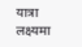यात्रा लक्ष्यमा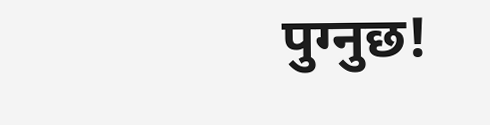पुग्नुछ!